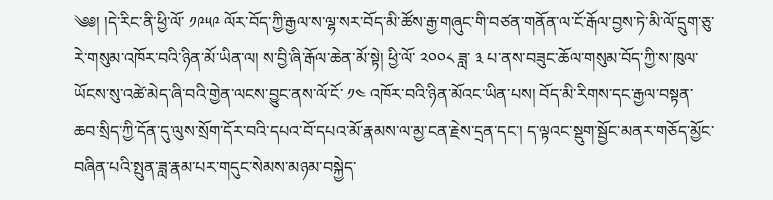༄༅། །དེ་རིང་ནི་ཕྱི་ལོ་ ༡༩༥༩ ལོར་བོད་ཀྱི་རྒྱལ་ས་ལྷ་སར་བོད་མི་ཚོས་རྒྱ་གཞུང་གི་བཙན་གནོན་ལ་ངོ་རྒོལ་བྱས་ཏེ་མི་ལོ་དྲུག་ཅུ་རེ་གསུམ་འཁོར་བའི་ཉིན་མོ་ཡིན་ལ། ས་བྱི་ཞི་རྒོལ་ཆེན་མོ་སྟེ། ཕྱི་ལོ་ ༢༠༠༨ ཟླ་ ༣ པ་ནས་བཟུང་ཆོལ་གསུམ་བོད་ཀྱི་ས་ཁུལ་ཡོངས་སུ་འཚེ་མེད་ཞི་བའི་གྱེན་ལངས་བྱུང་ནས་ལོ་ངོ་ ༡༤ འཁོར་བའི་ཉིན་མོའང་ཡིན་པས། བོད་མི་རིགས་དང་རྒྱལ་བསྟན་ཆབ་སྲིད་ཀྱི་དོན་དུ་ལུས་སྲོག་དོར་བའི་དཔའ་བོ་དཔའ་མོ་རྣམས་ལ་མྱ་ངན་རྗེས་དྲན་དང་། ད་ལྟའང་སྡུག་སྦྱོང་མནར་གཅོད་མྱོང་བཞིན་པའི་སྤུན་ཟླ་རྣམ་པར་གདུང་སེམས་མཉམ་བསྐྱེད་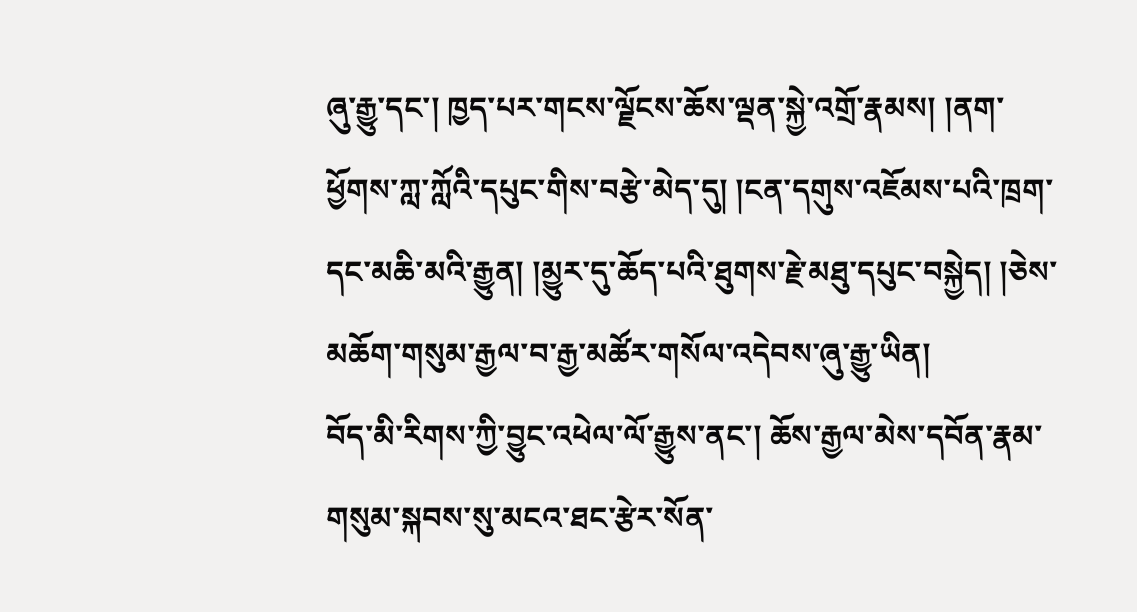ཞུ་རྒྱུ་དང་། ཁྱད་པར་གངས་ལྗོངས་ཆོས་ལྡན་སྐྱེ་འགྲོ་རྣམས། །ནག་ཕྱོགས་ཀླ་ཀློའི་དཔུང་གིས་བརྩེ་མེད་དུ། །ངན་དགུས་འཇོམས་པའི་ཁྲག་དང་མཆི་མའི་རྒྱུན། །མྱུར་དུ་ཆོད་པའི་ཐུགས་རྗེ་མཐུ་དཔུང་བསྐྱེད། །ཅེས་མཆོག་གསུམ་རྒྱལ་བ་རྒྱ་མཚོར་གསོལ་འདེབས་ཞུ་རྒྱུ་ཡིན།
བོད་མི་རིགས་ཀྱི་བྱུང་འཕེལ་ལོ་རྒྱུས་ནང་། ཆོས་རྒྱལ་མེས་དབོན་རྣམ་གསུམ་སྐབས་སུ་མངའ་ཐང་རྩེར་སོན་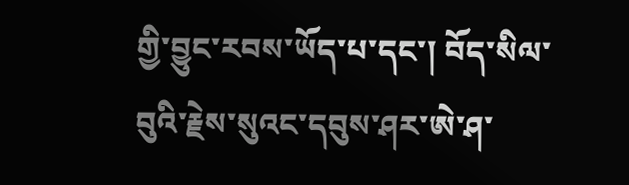གྱི་བྱུང་རབས་ཡོད་པ་དང་། བོད་སིལ་བུའི་རྗེས་སུའང་དབུས་ཤར་ཨེ་ཤ་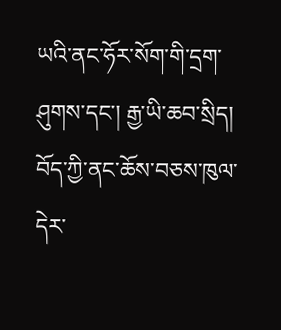ཡའི་ནང་ཧོར་སོག་གི་དྲག་ཤུགས་དང་། རྒྱ་ཡི་ཆབ་སྲིད། བོད་ཀྱི་ནང་ཆོས་བཅས་ཁུལ་དེར་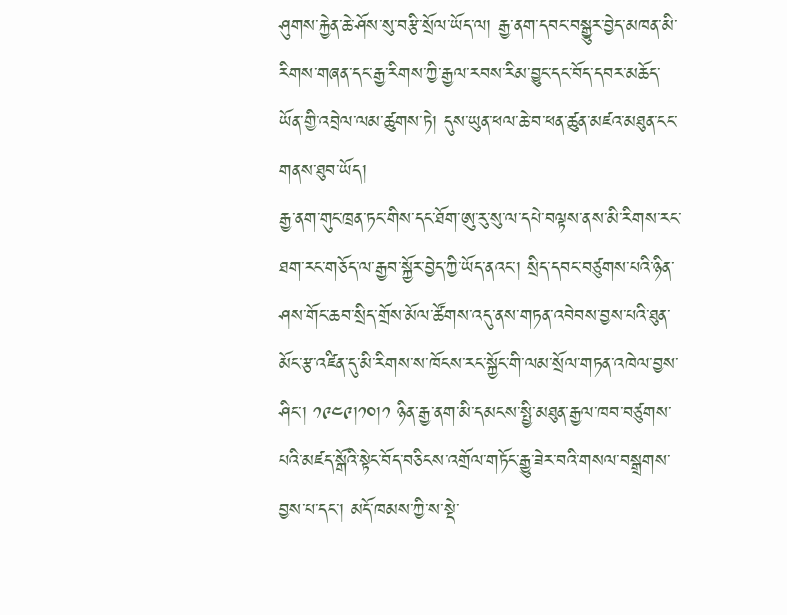ཤུགས་རྐྱེན་ཆེ་ཤོས་སུ་བརྩི་སྲོལ་ཡོད་ལ། རྒྱ་ནག་དབང་བསྒྱུར་བྱེད་མཁན་མི་རིགས་གཞན་དང་རྒྱ་རིགས་ཀྱི་རྒྱལ་རབས་རིམ་བྱུང་དང་བོད་དབར་མཆོད་ཡོན་གྱི་འབྲེལ་ལམ་ཚུགས་ཏེ། དུས་ཡུན་ཕལ་ཆེ་བ་ཕན་ཚུན་མཛའ་མཐུན་ངང་གནས་ཐུབ་ཡོད།
རྒྱ་ནག་གུང་ཁྲན་ཏང་གིས་དང་ཐོག་ཨུ་རུ་སུ་ལ་དཔེ་བལྟས་ནས་མི་རིགས་རང་ཐག་རང་གཅོད་ལ་རྒྱབ་སྐྱོར་བྱེད་ཀྱི་ཡོད་ནའང་། སྲིད་དབང་བཙུགས་པའི་ཉིན་ཤས་གོང་ཆབ་སྲིད་གྲོས་མོལ་ཚོགས་འདུ་ནས་གཏན་འབེབས་བྱས་པའི་ཐུན་མོང་རྩ་འཛིན་དུ་མི་རིགས་ས་ཁོངས་རང་སྐྱོང་གི་ལམ་སྲོལ་གཏན་འཁེལ་བྱས་ཤིང་། ༡༩༤༩།༡༠།༡ ཉིན་རྒྱ་ནག་མི་དམངས་སྤྱི་མཐུན་རྒྱལ་ཁབ་བཙུགས་པའི་མཛད་སྒོའི་སྟེང་བོད་བཅིངས་འགྲོལ་གཏོང་རྒྱུ་ཟེར་བའི་གསལ་བསྒྲགས་བྱས་པ་དང་། མདོ་ཁམས་ཀྱི་ས་སྡེ་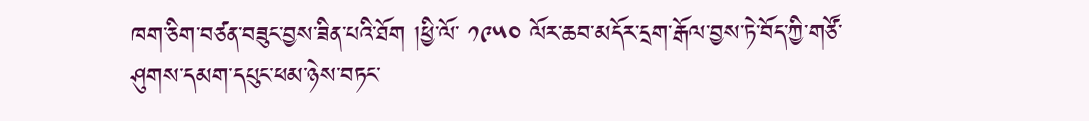ཁག་ཅིག་བཙན་བཟུང་བྱས་ཟིན་པའི་ཐོག །ཕྱི་ལོ་ ༡༩༥༠ ལོར་ཆབ་མདོར་དྲག་རྒོལ་བྱས་ཏེ་བོད་ཀྱི་གཙོ་ཤུགས་དམག་དཔུང་ཕམ་ཉེས་བཏང་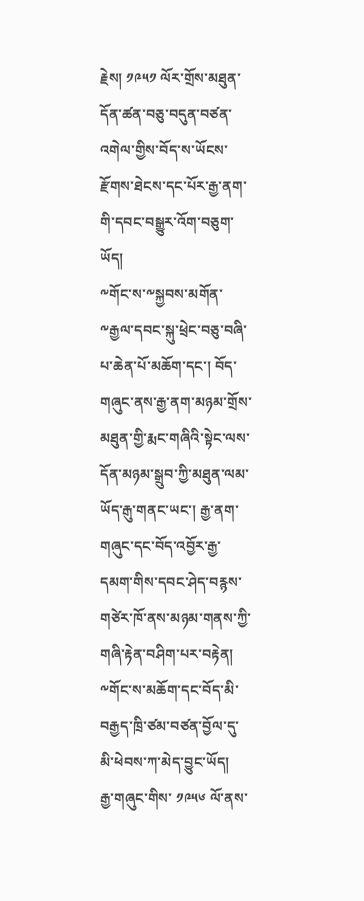རྗེས། ༡༩༥༡ ལོར་གྲོས་མཐུན་དོན་ཚན་བཅུ་བདུན་བཙན་འགེལ་གྱིས་བོད་ས་ཡོངས་རྫོགས་ཐེངས་དང་པོར་རྒྱ་ནག་གི་དབང་བསྒྱུར་འོག་བཅུག་ཡོད།
༸གོང་ས་༸སྐྱབས་མགོན་༸རྒྱལ་དབང་སྐུ་ཕྲེང་བཅུ་བཞི་པ་ཆེན་པོ་མཆོག་དང་། བོད་གཞུང་ནས་རྒྱ་ནག་མཉམ་གྲོས་མཐུན་གྱི་རྨང་གཞིའི་སྟེང་ལས་དོན་མཉམ་སྒྲུབ་ཀྱི་མཐུན་ལམ་ཡོད་རྒུ་གནང་ཡང་། རྒྱ་ནག་གཞུང་དང་བོད་འབྱོར་རྒྱ་དམག་གིས་དབང་ཤེད་བརྙས་གཙེར་ཁོ་ནས་མཉམ་གནས་ཀྱི་གཞི་རྟེན་བཤིག་པར་བརྟེན། ༸གོང་ས་མཆོག་དང་བོད་མི་བརྒྱད་ཁྲི་ཙམ་བཙན་བྱོལ་དུ་མི་ཕེབས་ཀ་མེད་བྱུང་ཡོད།
རྒྱ་གཞུང་གིས་ ༡༩༥༦ ལོ་ནས་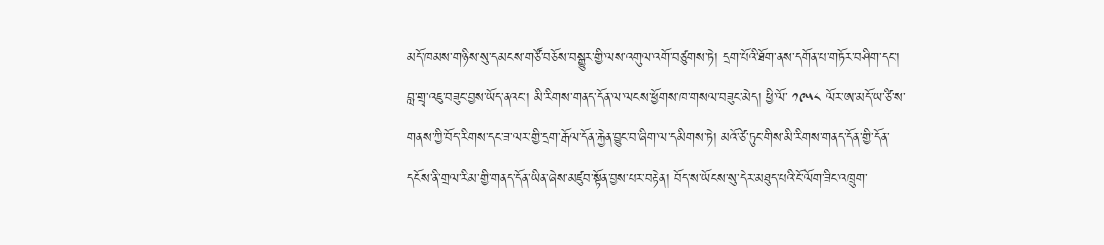མདོ་ཁམས་གཉིས་སུ་དམངས་གཙོ་བཅོས་བསྒྱུར་གྱི་ལས་འགུལ་འགོ་བཙུགས་ཏེ། དྲག་པོའི་ཐོག་ནས་དགོན་པ་གཏོར་བཤིག་དང་། བླ་གྲྭ་འཇུ་བཟུང་བྱས་ཡོད་ནའང་། མི་རིགས་གནད་དོན་ལ་ལངས་ཕྱོགས་ཁ་གསལ་བཟུང་མེད། ཕྱི་ལོ་ ༡༩༥༨ ལོར་ཨ་མདོ་ཡ་ཙི་ས་གནས་ཀྱི་བོད་རིགས་དང་ཟ་ལར་གྱི་དྲག་རྒོལ་དོན་རྐྱེན་བྱུང་བ་ཞིག་ལ་དམིགས་ཏེ། མའོ་ཙེ་ཏུང་གིས་མི་རིགས་གནད་དོན་གྱི་དོན་དངོས་ནི་གྲལ་རིམ་གྱི་གནད་དོན་ཡིན་ཞེས་མཛུབ་སྟོན་བྱས་པར་བརྟེན། བོད་ས་ཡོངས་སུ་དེར་མཐུད་པའི་ངོ་ལོག་ཟིང་འཁྲུག་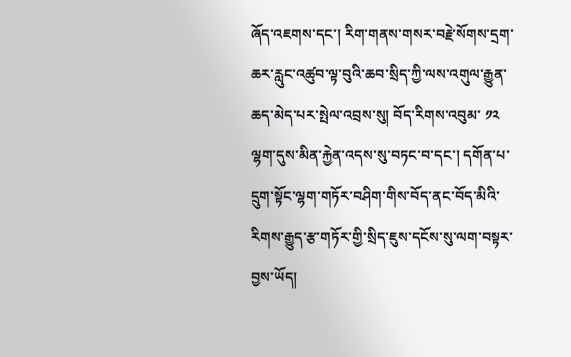ཞོད་འཇགས་དང་། རིག་གནས་གསར་བརྗེ་སོགས་དྲག་ཆར་རླུང་འཚུབ་ལྟ་བུའི་ཆབ་སྲིད་ཀྱི་ལས་འགུལ་རྒྱུན་ཆད་མེད་པར་སྤེལ་འབྲས་སུ། བོད་རིགས་འབུམ་ ༡༢ ལྷག་དུས་མིན་རྐྱེན་འདས་སུ་བཏང་བ་དང་། དགོན་པ་དྲུག་སྟོང་ལྷག་གཏོར་བཤིག་གིས་བོད་ནང་བོད་མིའི་རིགས་རྒྱུད་རྩ་གཏོར་གྱི་སྲིད་ཇུས་དངོས་སུ་ལག་བསྟར་བྱས་ཡོད།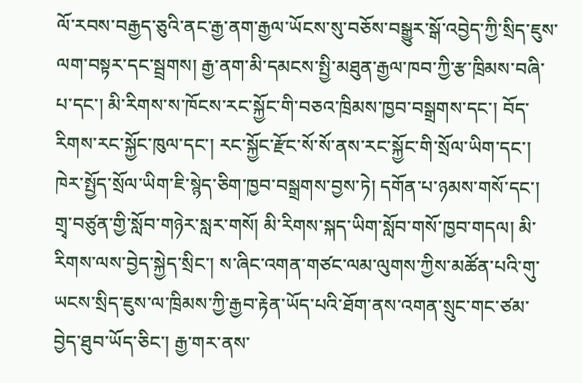ལོ་རབས་བརྒྱད་ཅུའི་ནང་རྒྱ་ནག་རྒྱལ་ཡོངས་སུ་བཅོས་བསྒྱུར་སྒོ་འབྱེད་ཀྱི་སྲིད་ཇུས་ལག་བསྟར་དང་སྦྲགས། རྒྱ་ནག་མི་དམངས་སྤྱི་མཐུན་རྒྱལ་ཁབ་ཀྱི་རྩ་ཁྲིམས་བཞི་པ་དང་། མི་རིགས་ས་ཁོངས་རང་སྐྱོང་གི་བཅའ་ཁྲིམས་ཁྱབ་བསྒྲགས་དང་། བོད་རིགས་རང་སྐྱོང་ཁུལ་དང་། རང་སྐྱོང་རྫོང་སོ་སོ་ནས་རང་སྐྱོང་གི་སྲོལ་ཡིག་དང་། ཁེར་སྤྱོད་སྲོལ་ཡིག་ཇི་སྙེད་ཅིག་ཁྱབ་བསྒྲགས་བྱས་ཏེ། དགོན་པ་ཉམས་གསོ་དང་། གྲྭ་བཙུན་གྱི་སློབ་གཉེར་སླར་གསོ། མི་རིགས་སྐད་ཡིག་སློབ་གསོ་ཁྱབ་གདལ། མི་རིགས་ལས་བྱེད་སྐྱེད་སྲིང་། ས་ཞིང་འགན་གཙང་ལམ་ལུགས་ཀྱིས་མཚོན་པའི་གུ་ཡངས་སྲིད་ཇུས་ལ་ཁྲིམས་ཀྱི་རྒྱབ་རྟེན་ཡོད་པའི་ཐོག་ནས་འགན་སྲུང་གང་ཙམ་བྱེད་ཐུབ་ཡོད་ཅིང་། རྒྱ་གར་ནས་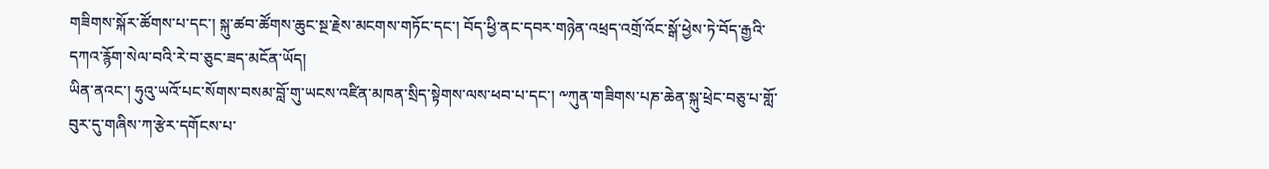གཟིགས་སྐོར་ཚོགས་པ་དང་། སྐུ་ཚབ་ཚོགས་ཆུང་སྔ་རྗེས་མངགས་གཏོང་དང་། བོད་ཕྱི་ནང་དབར་གཉེན་འཕྲད་འགྲོ་འོང་སྒོ་ཕྱེས་ཏེ་བོད་རྒྱའི་དཀའ་རྙོག་སེལ་བའི་རེ་བ་ཅུང་ཟད་མངོན་ཡོད།
ཡིན་ནའང་། ཧུའུ་ཡའོ་པང་སོགས་བསམ་བློ་གུ་ཡངས་འཛིན་མཁན་སྲིད་སྟེགས་ལས་ཕབ་པ་དང་། ༸ཀུན་གཟིགས་པཎ་ཆེན་སྐུ་ཕྲེང་བཅུ་པ་གློ་བུར་དུ་གཞིས་ཀ་རྩེར་དགོངས་པ་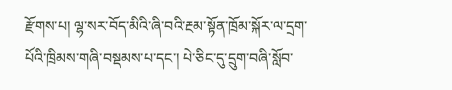རྫོགས་པ། ལྷ་སར་བོད་མིའི་ཞི་བའི་རྔམ་སྟོན་ཁྲོམ་སྐོར་ལ་དྲག་པོའི་ཁྲིམས་གཞི་བསྡམས་པ་དང་། པེ་ཅིང་དུ་དྲུག་བཞི་སློབ་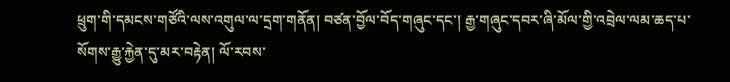ཕྲུག་གི་དམངས་གཙོའི་ལས་འགུལ་ལ་དྲག་གནོན། བཙན་བྱོལ་བོད་གཞུང་དང་། རྒྱ་གཞུང་དབར་ཞི་མོལ་གྱི་འབྲེལ་ལམ་ཆད་པ་སོགས་རྒྱུ་རྐྱེན་དུ་མར་བརྟེན། ལོ་རབས་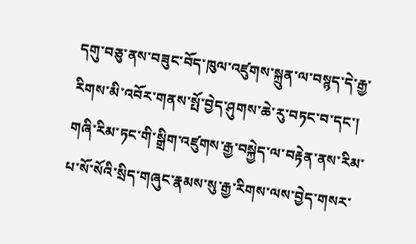དགུ་བཅུ་ནས་བཟུང་བོད་ཁུལ་འཛུགས་སྐྲུན་ལ་བསྙད་དེ་རྒྱ་རིགས་མི་འབོར་གནས་སྤོ་བྱེད་ཤུགས་ཆེ་རུ་བཏང་བ་དང་། གཞི་རིམ་ཏང་གི་སྒྲིག་འཛུགས་རྒྱ་བསྐྱེད་ལ་བརྟེན་ནས་རིམ་པ་སོ་སོའི་སྲིད་གཞུང་རྣམས་སུ་རྒྱ་རིགས་ལས་བྱེད་གསར་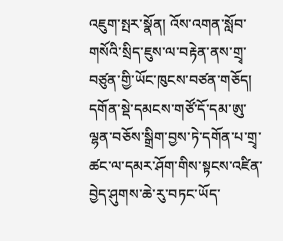འཇུག་སྤར་སྣོན། འོས་འགན་སློབ་གསོའི་སྲིད་ཇུས་ལ་བརྟེན་ནས་གྲྭ་བཙུན་གྱི་ཡོང་ཁུངས་བཙན་གཅོད། དགོན་སྡེ་དམངས་གཙོ་དོ་དམ་ཨུ་ལྷན་བཅོས་སྒྲིག་བྱས་ཏེ་དགོན་པ་གྲྭ་ཚང་ལ་དམར་ཤོག་གིས་སྟངས་འཛིན་བྱེད་ཤུགས་ཆེ་རུ་བཏང་ཡོད་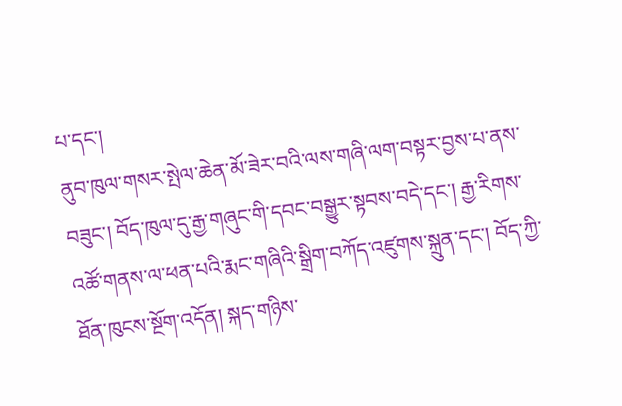པ་དང་།
ནུབ་ཁུལ་གསར་སྤེལ་ཆེན་མོ་ཟེར་བའི་ལས་གཞི་ལག་བསྟར་བྱས་པ་ནས་བཟུང་། བོད་ཁུལ་དུ་རྒྱ་གཞུང་གི་དབང་བསྒྱུར་སྟབས་བདེ་དང་། རྒྱ་རིགས་འཚོ་གནས་ལ་ཕན་པའི་རྨང་གཞིའི་སྒྲིག་བཀོད་འཛུགས་སྐྲུན་དང་། བོད་ཀྱི་ཐོན་ཁུངས་སྔོག་འདོན། སྐད་གཉིས་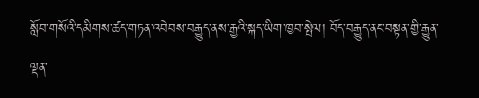སློབ་གསོའི་དམིགས་ཚད་གཏན་འབེབས་བརྒྱུད་ནས་རྒྱའི་སྐད་ཡིག་ཁྱབ་སྤེལ། བོད་བརྒྱུད་ནང་བསྟན་གྱི་རྒྱུན་ལྡན་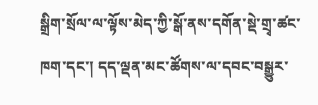སྒྲིག་སྲོལ་ལ་ལྟོས་མེད་ཀྱི་སྒོ་ནས་དགོན་སྡེ་གྲྭ་ཚང་ཁག་དང་། དད་ལྡན་མང་ཚོགས་ལ་དབང་བསྒྱུར་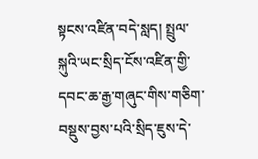སྟངས་འཛིན་བདེ་སླད། སྤྲུལ་སྐུའི་ཡང་སྲིད་ངོས་འཛིན་གྱི་དབང་ཆ་རྒྱ་གཞུང་གིས་གཅིག་བསྡུས་བྱས་པའི་སྲིད་ཇུས་དེ་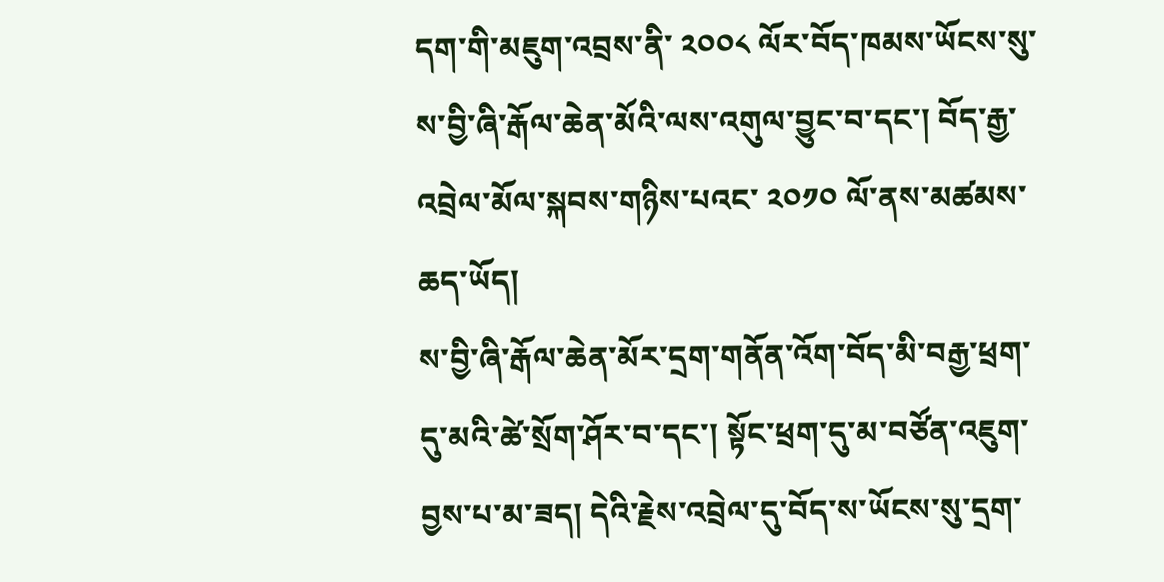དག་གི་མཇུག་འབྲས་ནི་ ༢༠༠༨ ལོར་བོད་ཁམས་ཡོངས་སུ་ས་བྱི་ཞི་རྒོལ་ཆེན་མོའི་ལས་འགུལ་བྱུང་བ་དང་། བོད་རྒྱ་འབྲེལ་མོལ་སྐབས་གཉིས་པའང་ ༢༠༡༠ ལོ་ནས་མཚམས་ཆད་ཡོད།
ས་བྱི་ཞི་རྒོལ་ཆེན་མོར་དྲག་གནོན་འོག་བོད་མི་བརྒྱ་ཕྲག་དུ་མའི་ཚེ་སྲོག་ཤོར་བ་དང་། སྟོང་ཕྲག་དུ་མ་བཙོན་འཇུག་བྱས་པ་མ་ཟད། དེའི་རྗེས་འབྲེལ་དུ་བོད་ས་ཡོངས་སུ་དྲག་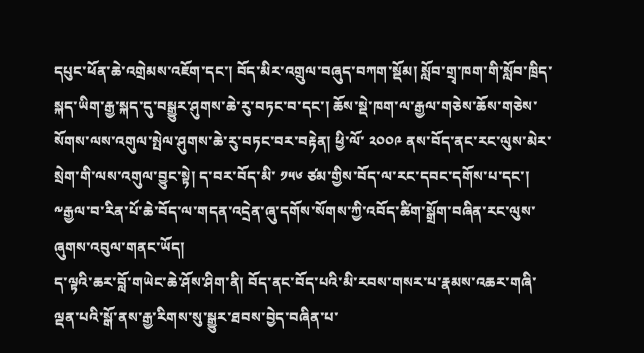དཔུང་ཕོན་ཆེ་འགྲེམས་འཇོག་དང་། བོད་མིར་འགྲུལ་བཞུད་བཀག་སྡོམ། སློབ་གྲྭ་ཁག་གི་སློབ་ཁྲིད་སྐད་ཡིག་རྒྱ་སྐད་དུ་བསྒྱུར་ཤུགས་ཆེ་རུ་བཏང་བ་དང་། ཆོས་སྡེ་ཁག་ལ་རྒྱལ་གཅེས་ཆོས་གཅེས་སོགས་ལས་འགུལ་སྤེལ་ཤུགས་ཆེ་རུ་བཏང་བར་བརྟེན། ཕྱི་ལོ་ ༢༠༠༩ ནས་བོད་ནང་རང་ལུས་མེར་སྲེག་གི་ལས་འགུལ་བྱུང་སྟེ། ད་བར་བོད་མི་ ༡༥༦ ཙམ་གྱིས་བོད་ལ་རང་དབང་དགོས་པ་དང་། ༸རྒྱལ་བ་རིན་པོ་ཆེ་བོད་ལ་གདན་འདྲེན་ཞུ་དགོས་སོགས་ཀྱི་འབོད་ཚིག་སྒྲོག་བཞིན་རང་ལུས་ཞུགས་འབུལ་གནང་ཡོད།
ད་ལྟའི་ཆར་བློ་གཡེང་ཆེ་ཤོས་ཤིག་ནི། བོད་ནང་བོད་པའི་མི་རབས་གསར་པ་རྣམས་འཆར་གཞི་ལྡན་པའི་སྒོ་ནས་རྒྱ་རིགས་སུ་སྒྱུར་ཐབས་བྱེད་བཞིན་པ་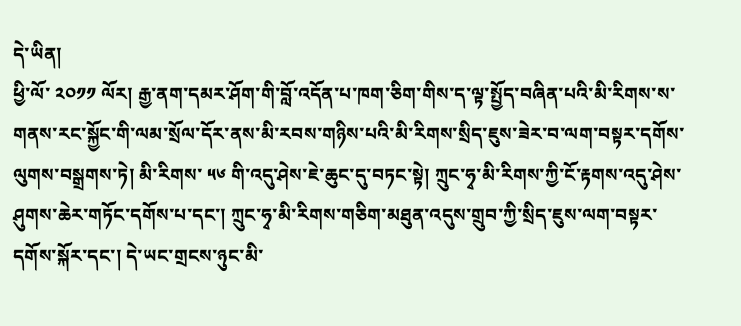དེ་ཡིན།
ཕྱི་ལོ་ ༢༠༡༡ ལོར། རྒྱ་ནག་དམར་ཤོག་གི་བློ་འདོན་པ་ཁག་ཅིག་གིས་ད་ལྟ་སྤྱོད་བཞིན་པའི་མི་རིགས་ས་གནས་རང་སྐྱོང་གི་ལམ་སྲོལ་དོར་ནས་མི་རབས་གཉིས་པའི་མི་རིགས་སྲིད་ཇུས་ཟེར་བ་ལག་བསྟར་དགོས་ལུགས་བསྒྲགས་ཏེ། མི་རིགས་ ༥༦ གི་འདུ་ཤེས་ཇེ་ཆུང་དུ་བཏང་སྟེ། ཀྲུང་ཧྭ་མི་རིགས་ཀྱི་ངོ་རྟགས་འདུ་ཤེས་ཤུགས་ཆེར་གཏོང་དགོས་པ་དང་། ཀྲུང་ཧྭ་མི་རིགས་གཅིག་མཐུན་འདུས་གྲུབ་ཀྱི་སྲིད་ཇུས་ལག་བསྟར་དགོས་སྐོར་དང་། དེ་ཡང་གྲངས་ཉུང་མི་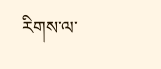རིགས་ལ་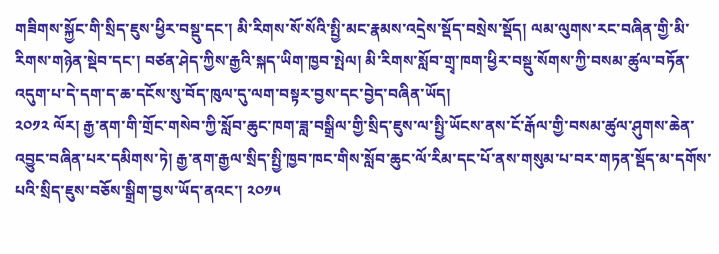གཟིགས་སྐྱོང་གི་སྲིད་ཇུས་ཕྱིར་བསྡུ་དང་། མི་རིགས་སོ་སོའི་སྤྱི་མང་རྣམས་འདྲེས་སྡོད་བསྲེས་སྡོད། ལམ་ལུགས་རང་བཞིན་གྱི་མི་རིགས་གཉེན་སྡེབ་དང་། བཙན་ཤེད་ཀྱིས་རྒྱའི་སྐད་ཡིག་ཁྱབ་སྤེལ། མི་རིགས་སློབ་གྲྭ་ཁག་ཕྱིར་བསྡུ་སོགས་ཀྱི་བསམ་ཚུལ་བཏོན་འདུག་པ་དེ་དག་ད་ཆ་དངོས་སུ་བོད་ཁུལ་དུ་ལག་བསྟར་བྱས་དང་བྱེད་བཞིན་ཡོད།
༢༠༡༢ ལོར། རྒྱ་ནག་གི་གྲོང་གསེབ་ཀྱི་སློབ་ཆུང་ཁག་ཟླ་བསྒྲིལ་གྱི་སྲིད་ཇུས་ལ་སྤྱི་ཡོངས་ནས་ངོ་རྒོལ་གྱི་བསམ་ཚུལ་ཤུགས་ཆེན་འབྱུང་བཞིན་པར་དམིགས་ཏེ། རྒྱ་ནག་རྒྱལ་སྲིད་སྤྱི་ཁྱབ་ཁང་གིས་སློབ་ཆུང་ལོ་རིམ་དང་པོ་ནས་གསུམ་པ་བར་གཏན་སྡོད་མ་དགོས་པའི་སྲིད་ཇུས་བཅོས་སྒྲིག་བྱས་ཡོད་ནའང་། ༢༠༡༥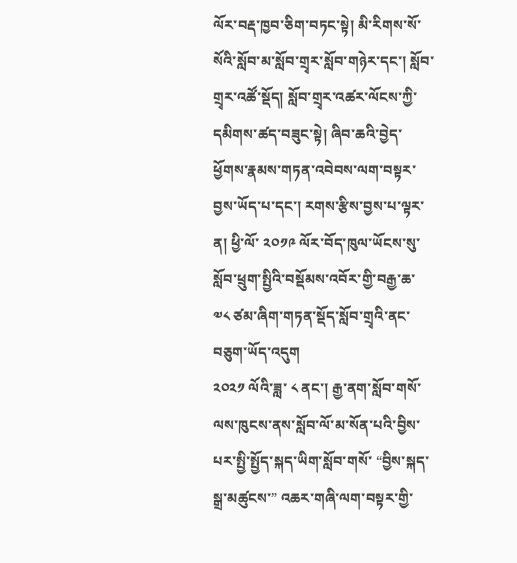ལོར་བརྡ་ཁྱབ་ཅིག་བཏང་སྟེ། མི་རིགས་སོ་སོའི་སློབ་མ་སློབ་གྲྭར་སློབ་གཉེར་དང་། སློབ་གྲྭར་འཚོ་སྡོད། སློབ་གྲྭར་འཚར་ལོངས་ཀྱི་དམིགས་ཚད་བཟུང་སྟེ། ཞིབ་ཆའི་བྱེད་ཕྱོགས་རྣམས་གཏན་འབེབས་ལག་བསྟར་བྱས་ཡོད་པ་དང་། རགས་རྩིས་བྱས་པ་ལྟར་ན། ཕྱི་ལོ་ ༢༠༡༩ ལོར་བོད་ཁུལ་ཡོངས་སུ་སློབ་ཕྲུག་སྤྱིའི་བསྡོམས་འབོར་གྱི་བརྒྱ་ཆ་ ༧༨ ཙམ་ཞིག་གཏན་སྡོད་སློབ་གྲྭའི་ནང་བཅུག་ཡོད་འདུག
༢༠༢༡ ལོའི་ཟླ་ ༨ ནང་། རྒྱ་ནག་སློབ་གསོ་ལས་ཁུངས་ནས་སློབ་ལོ་མ་སོན་པའི་བྱིས་པར་སྤྱི་སྤྱོད་སྐད་ཡིག་སློབ་གསོ་ “བྱིས་སྐད་སྒྲ་མཚུངས་” འཆར་གཞི་ལག་བསྟར་གྱི་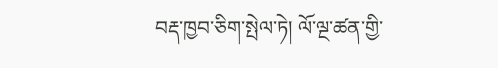བརྡ་ཁྱབ་ཅིག་སྤེལ་ཏེ། ལོ་ལྔ་ཚན་གྱི་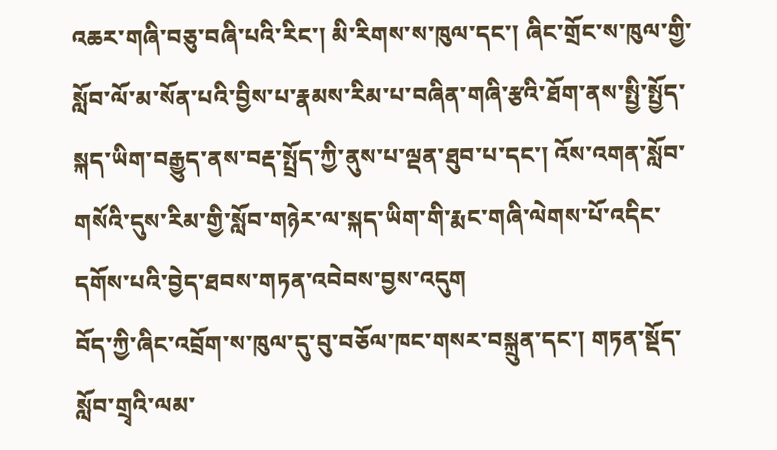འཆར་གཞི་བཅུ་བཞི་པའི་རིང་། མི་རིགས་ས་ཁུལ་དང་། ཞིང་གྲོང་ས་ཁུལ་གྱི་སློབ་ལོ་མ་སོན་པའི་བྱིས་པ་རྣམས་རིམ་པ་བཞིན་གཞི་རྩའི་ཐོག་ནས་སྤྱི་སྤྱོད་སྐད་ཡིག་བརྒྱུད་ནས་བརྡ་སྤྲོད་ཀྱི་ནུས་པ་ལྡན་ཐུབ་པ་དང་། འོས་འགན་སློབ་གསོའི་དུས་རིམ་གྱི་སློབ་གཉེར་ལ་སྐད་ཡིག་གི་རྨང་གཞི་ལེགས་པོ་འདིང་དགོས་པའི་བྱེད་ཐབས་གཏན་འབེབས་བྱས་འདུག
བོད་ཀྱི་ཞིང་འབྲོག་ས་ཁུལ་དུ་བུ་བཅོལ་ཁང་གསར་བསྐྲུན་དང་། གཏན་སྡོད་སློབ་གྲྭའི་ལམ་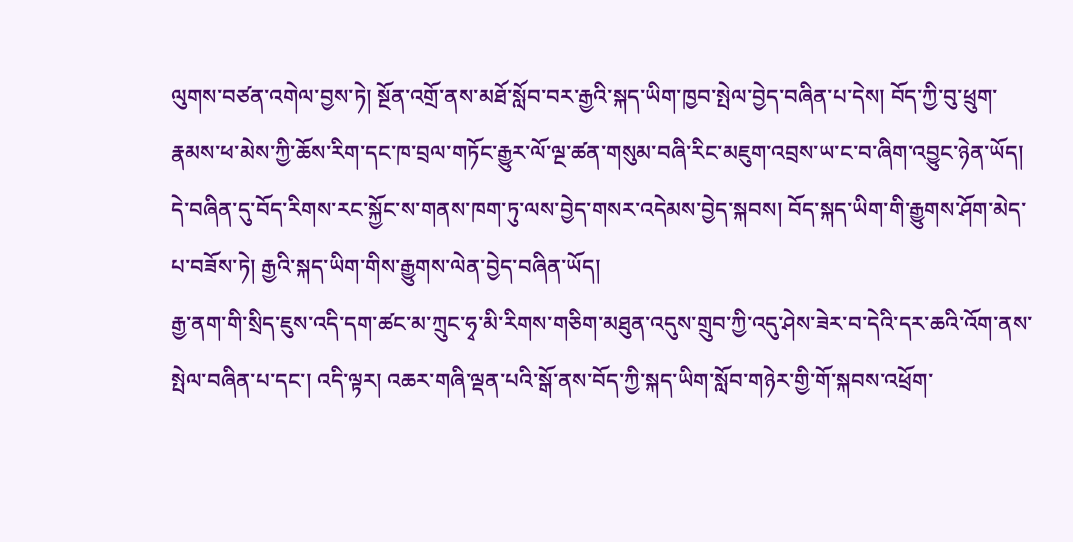ལུགས་བཙན་འགེལ་བྱས་ཏེ། སྔོན་འགྲོ་ནས་མཐོ་སློབ་བར་རྒྱའི་སྐད་ཡིག་ཁྱབ་སྤེལ་བྱེད་བཞིན་པ་དེས། བོད་ཀྱི་བུ་ཕྲུག་རྣམས་ཕ་མེས་ཀྱི་ཆོས་རིག་དང་ཁ་བྲལ་གཏོང་རྒྱུར་ལོ་ལྔ་ཚན་གསུམ་བཞི་རིང་མཇུག་འབྲས་ཡ་ང་བ་ཞིག་འབྱུང་ཉེན་ཡོད།
དེ་བཞིན་དུ་བོད་རིགས་རང་སྐྱོང་ས་གནས་ཁག་ཏུ་ལས་བྱེད་གསར་འདེམས་བྱེད་སྐབས། བོད་སྐད་ཡིག་གི་རྒྱུགས་ཤོག་མེད་པ་བཟོས་ཏེ། རྒྱའི་སྐད་ཡིག་གིས་རྒྱུགས་ལེན་བྱེད་བཞིན་ཡོད།
རྒྱ་ནག་གི་སྲིད་ཇུས་འདི་དག་ཚང་མ་ཀྲུང་ཧྭ་མི་རིགས་གཅིག་མཐུན་འདུས་གྲུབ་ཀྱི་འདུ་ཤེས་ཟེར་བ་དེའི་དར་ཆའི་འོག་ནས་སྤེལ་བཞིན་པ་དང་། འདི་ལྟར། འཆར་གཞི་ལྡན་པའི་སྒོ་ནས་བོད་ཀྱི་སྐད་ཡིག་སློབ་གཉེར་གྱི་གོ་སྐབས་འཕྲོག་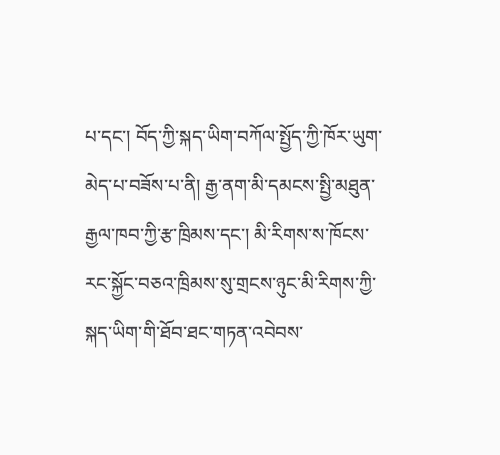པ་དང་། བོད་ཀྱི་སྐད་ཡིག་བཀོལ་སྤྱོད་ཀྱི་ཁོར་ཡུག་མེད་པ་བཟོས་པ་ནི། རྒྱ་ནག་མི་དམངས་སྤྱི་མཐུན་རྒྱལ་ཁབ་ཀྱི་རྩ་ཁྲིམས་དང་། མི་རིགས་ས་ཁོངས་རང་སྐྱོང་བཅའ་ཁྲིམས་སུ་གྲངས་ཉུང་མི་རིགས་ཀྱི་སྐད་ཡིག་གི་ཐོབ་ཐང་གཏན་འབེབས་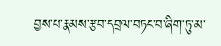བྱས་པ་རྣམས་རྩབ་དབྲལ་བཏང་བ་ཞིག་ཏུ་མ་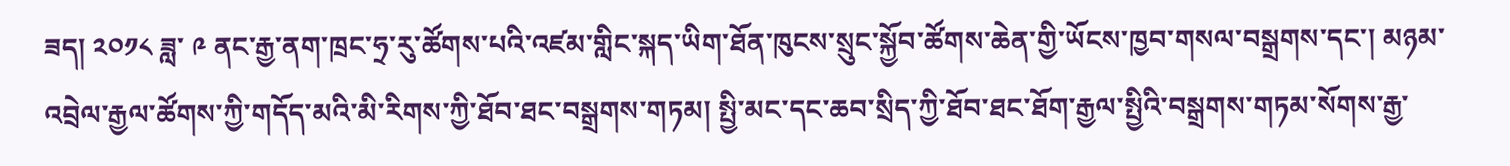ཟད། ༢༠༡༨ ཟླ་ ༩ ནང་རྒྱ་ནག་ཁྲང་ཧྲ་རུ་ཚོགས་པའི་འཛམ་གླིང་སྐད་ཡིག་ཐོན་ཁུངས་སྲུང་སྐྱོབ་ཚོགས་ཆེན་གྱི་ཡོངས་ཁྱབ་གསལ་བསྒྲགས་དང་། མཉམ་འབྲེལ་རྒྱལ་ཚོགས་ཀྱི་གདོད་མའི་མི་རིགས་ཀྱི་ཐོབ་ཐང་བསྒྲགས་གཏམ། སྤྱི་མང་དང་ཆབ་སྲིད་ཀྱི་ཐོབ་ཐང་ཐོག་རྒྱལ་སྤྱིའི་བསྒྲགས་གཏམ་སོགས་རྒྱ་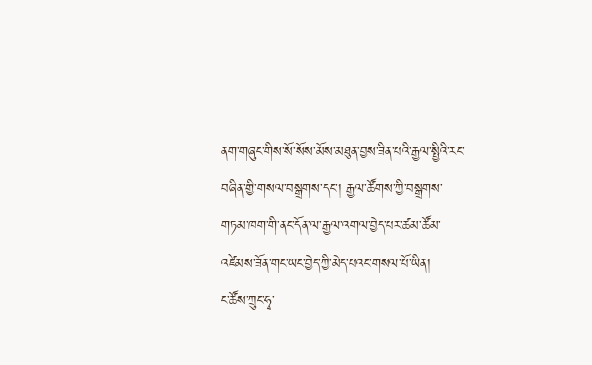ནག་གཞུང་གིས་སོ་སོས་མོས་མཐུན་བྱས་ཟིན་པའི་རྒྱལ་སྤྱིའི་རང་བཞིན་གྱི་གསལ་བསྒྲགས་དང་། རྒྱལ་ཚོགས་ཀྱི་བསྒྲགས་གཏམ་ཁག་གི་ནང་དོན་ལ་རྒྱལ་འགལ་བྱེད་པར་ཚམ་ཚོམ་འཛེམས་ཟོན་གང་ཡང་བྱེད་ཀྱི་མེད་པའང་གསལ་པོ་ཡིན།
ང་ཚོས་ཀྲུང་ཧྭ་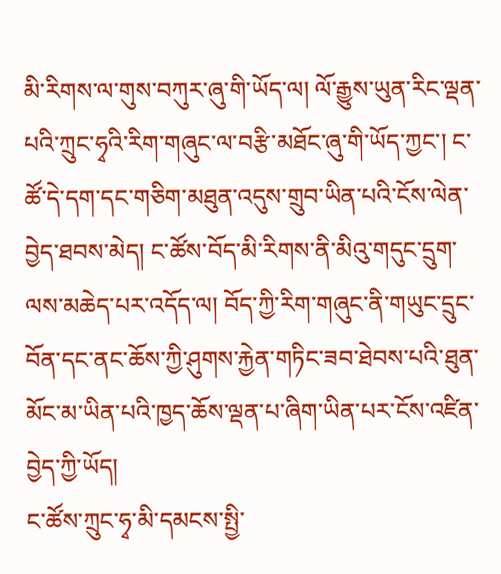མི་རིགས་ལ་གུས་བཀུར་ཞུ་གི་ཡོད་ལ། ལོ་རྒྱུས་ཡུན་རིང་ལྡན་པའི་ཀྲུང་ཧྭའི་རིག་གཞུང་ལ་བརྩི་མཐོང་ཞུ་གི་ཡོད་ཀྱང་། ང་ཚོ་དེ་དག་དང་གཅིག་མཐུན་འདུས་གྲུབ་ཡིན་པའི་ངོས་ལེན་བྱེད་ཐབས་མེད། ང་ཚོས་བོད་མི་རིགས་ནི་མིའུ་གདུང་དྲུག་ལས་མཆེད་པར་འདོད་ལ། བོད་ཀྱི་རིག་གཞུང་ནི་གཡུང་དྲུང་བོན་དང་ནང་ཆོས་ཀྱི་ཤུགས་རྐྱེན་གཏིང་ཟབ་ཐེབས་པའི་ཐུན་མོང་མ་ཡིན་པའི་ཁྱད་ཆོས་ལྡན་པ་ཞིག་ཡིན་པར་ངོས་འཛིན་བྱེད་ཀྱི་ཡོད།
ང་ཚོས་ཀྲུང་ཧྭ་མི་དམངས་སྤྱི་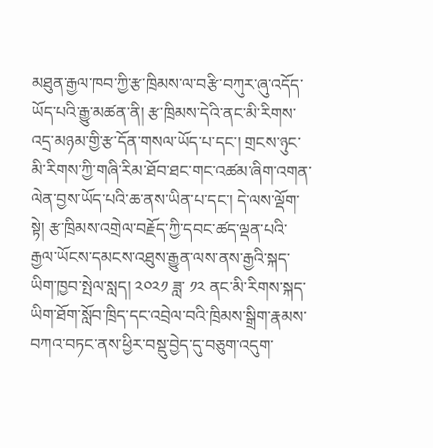མཐུན་རྒྱལ་ཁབ་ཀྱི་རྩ་ཁྲིམས་ལ་བརྩི་བཀུར་ཞུ་འདོད་ཡོད་པའི་རྒྱུ་མཚན་ནི། རྩ་ཁྲིམས་དེའི་ནང་མི་རིགས་འདྲ་མཉམ་གྱི་རྩ་དོན་གསལ་ཡོད་པ་དང་། གྲངས་ཉུང་མི་རིགས་ཀྱི་གཞི་རིམ་ཐོབ་ཐང་གང་འཚམ་ཞིག་འགན་ལེན་བྱས་ཡོད་པའི་ཆ་ནས་ཡིན་པ་དང་། དེ་ལས་ལྡོག་སྟེ། རྩ་ཁྲིམས་འགྲེལ་བརྗོད་ཀྱི་དབང་ཚད་ལྡན་པའི་རྒྱལ་ཡོངས་དམངས་འཐུས་རྒྱུན་ལས་ནས་རྒྱའི་སྐད་ཡིག་ཁྱབ་སྤེལ་སླད། ༢༠༢༡ ཟླ་ ༡༢ ནང་མི་རིགས་སྐད་ཡིག་ཐོག་སློབ་ཁྲིད་དང་འབྲེལ་བའི་ཁྲིམས་སྒྲིག་རྣམས་བཀའ་བཏང་ནས་ཕྱིར་བསྡུ་བྱེད་དུ་བཅུག་འདུག་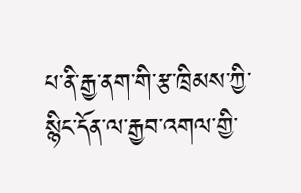པ་ནི་རྒྱ་ནག་གི་རྩ་ཁྲིམས་ཀྱི་སྙིང་དོན་ལ་རྒྱབ་འགལ་གྱི་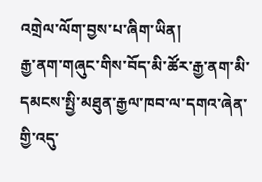འགྲེལ་ལོག་བྱས་པ་ཞིག་ཡིན།
རྒྱ་ནག་གཞུང་གིས་བོད་མི་ཚོར་རྒྱ་ནག་མི་དམངས་སྤྱི་མཐུན་རྒྱལ་ཁབ་ལ་དགའ་ཞེན་གྱི་འདུ་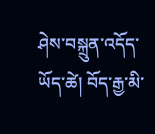ཤེས་བསྐྲུན་འདོད་ཡོད་ཚེ། བོད་རྒྱ་མི་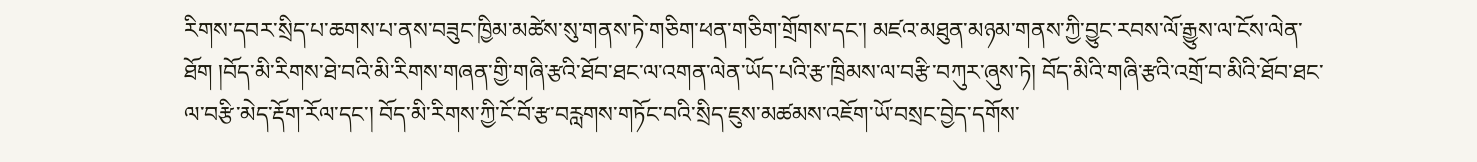རིགས་དབར་སྲིད་པ་ཆགས་པ་ནས་བཟུང་ཁྱིམ་མཚེས་སུ་གནས་ཏེ་གཅིག་ཕན་གཅིག་གྲོགས་དང་། མཛའ་མཐུན་མཉམ་གནས་ཀྱི་བྱུང་རབས་ལོ་རྒྱུས་ལ་ངོས་ལེན་ཐོག །བོད་མི་རིགས་ཐེ་བའི་མི་རིགས་གཞན་གྱི་གཞི་རྩའི་ཐོབ་ཐང་ལ་འགན་ལེན་ཡོད་པའི་རྩ་ཁྲིམས་ལ་བརྩི་བཀུར་ཞུས་ཏེ། བོད་མིའི་གཞི་རྩའི་འགྲོ་བ་མིའི་ཐོབ་ཐང་ལ་བརྩི་མེད་རྡོག་རོལ་དང་། བོད་མི་རིགས་ཀྱི་ངོ་བོ་རྩ་བརླགས་གཏོང་བའི་སྲིད་ཇུས་མཚམས་འཇོག་ཡོ་བསྲང་བྱེད་དགོས་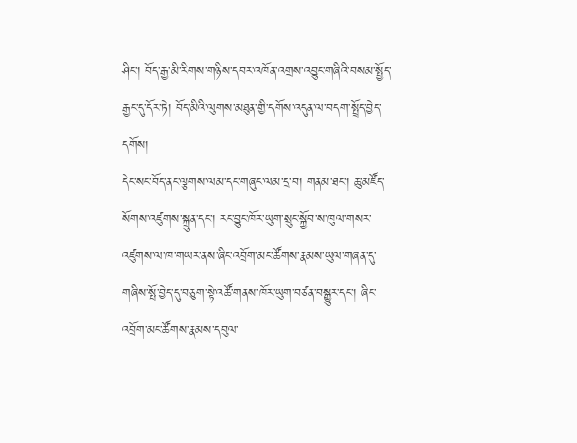ཤིང་། བོད་རྒྱ་མི་རིགས་གཉིས་དབར་འཁོན་འགྲས་འབྱུང་གཞིའི་བསམ་སྤྱོད་རྒྱང་དུ་དོར་ཏེ། བོད་མིའི་ལུགས་མཐུན་གྱི་དགོས་འདུན་ལ་བདག་སྤྲོད་བྱེད་དགོས།
དེང་སང་བོད་ནང་ལྕགས་ལམ་དང་གཞུང་ལམ་དྲ་བ། གནམ་ཐང་། ཆུ་མཛོད་སོགས་འཛུགས་སྐྲུན་དང་། རང་བྱུང་ཁོར་ཡུག་སྲུང་སྐྱོབ་ས་ཁུལ་གསར་འཛུགས་ལ་ཁ་གཡར་ནས་ཞིང་འབྲོག་མང་ཚོགས་རྣམས་ཡུལ་གཞན་དུ་གཞིས་སྤོ་བྱེད་དུ་བཅུག་སྟེ་འཚོ་གནས་ཁོར་ཡུག་བཙན་བསྒྱུར་དང་། ཞིང་འབྲོག་མང་ཚོགས་རྣམས་དབུལ་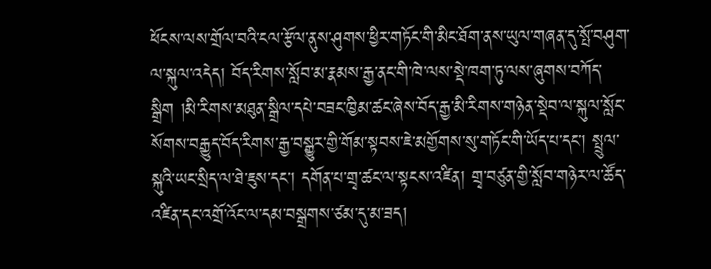ཕོངས་ལས་གྲོལ་བའི་ངལ་རྩོལ་ནུས་ཤུགས་ཕྱིར་གཏོང་གི་མིང་ཐོག་ནས་ཡུལ་གཞན་དུ་སྤོ་བཤུག་ལ་སྐུལ་འདེད། བོད་རིགས་སློབ་མ་རྣམས་རྒྱ་ནང་གི་ཁེ་ལས་སྡེ་ཁག་ཏུ་ལས་ཞུགས་བཀོད་སྒྲིག །མི་རིགས་མཐུན་སྒྲིལ་དཔེ་བཟང་ཁྱིམ་ཚང་ཞེས་བོད་རྒྱ་མི་རིགས་གཉེན་སྡེབ་ལ་སྐུལ་སློང་སོགས་བརྒྱུད་བོད་རིགས་རྒྱ་བསྒྱུར་གྱི་གོམ་སྟབས་ཇེ་མགྱོགས་སུ་གཏོང་གི་ཡོད་པ་དང་། སྤྲུལ་སྐུའི་ཡང་སྲིད་ལ་ཐེ་ཇུས་དང་། དགོན་པ་གྲྭ་ཚང་ལ་སྟངས་འཛིན། གྲྭ་བཙུན་གྱི་སློབ་གཉེར་ལ་ཚོད་འཛིན་དང་འགྲོ་འོང་ལ་དམ་བསྒྲགས་ཙམ་དུ་མ་ཟད།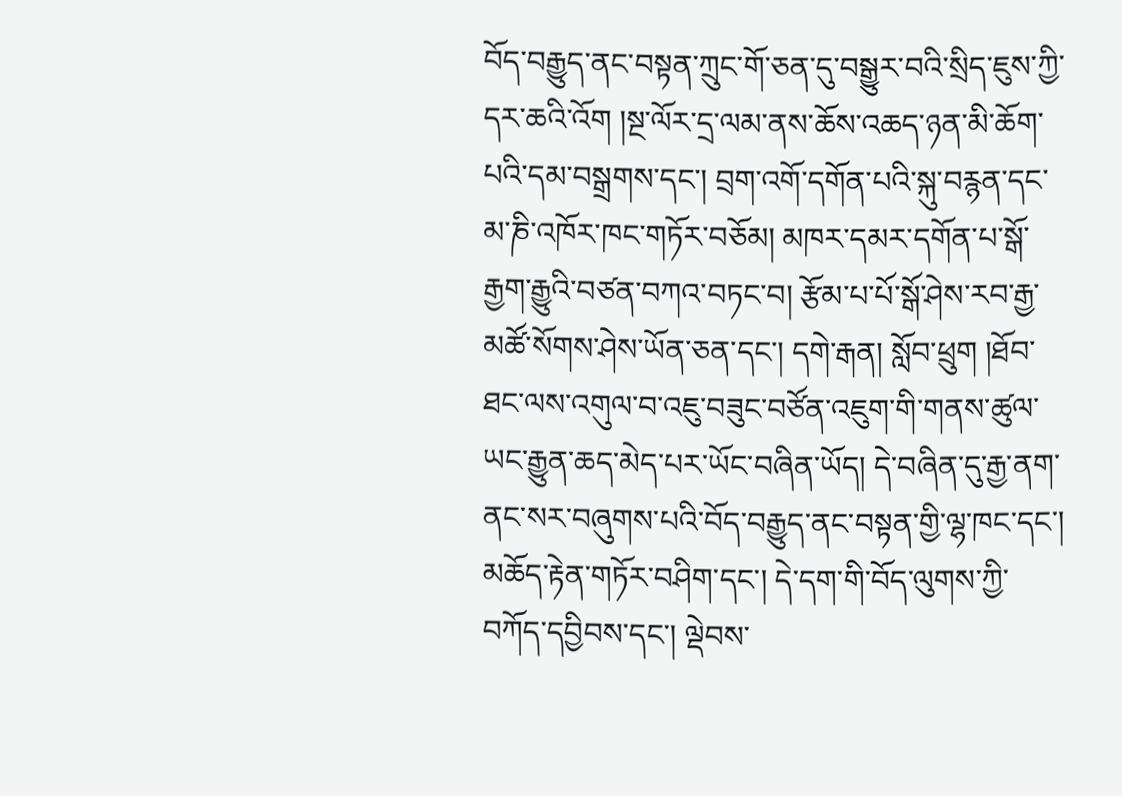བོད་བརྒྱུད་ནང་བསྟན་ཀྲུང་གོ་ཅན་དུ་བསྒྱུར་བའི་སྲིད་ཇུས་ཀྱི་དར་ཆའི་འོག །སྔ་ལོར་དྲ་ལམ་ནས་ཆོས་འཆད་ཉན་མི་ཆོག་པའི་དམ་བསྒྲགས་དང་། བྲག་འགོ་དགོན་པའི་སྐུ་བརྙན་དང་མ་ཎི་འཁོར་ཁང་གཏོར་བཅོམ། མཁར་དམར་དགོན་པ་སྒོ་རྒྱག་རྒྱུའི་བཙན་བཀའ་བཏང་བ། རྩོམ་པ་པོ་སྒོ་ཤེས་རབ་རྒྱ་མཚོ་སོགས་ཤེས་ཡོན་ཅན་དང་། དགེ་རྒན། སློབ་ཕྲུག །ཐོབ་ཐང་ལས་འགུལ་བ་འཇུ་བཟུང་བཙོན་འཇུག་གི་གནས་ཚུལ་ཡང་རྒྱུན་ཆད་མེད་པར་ཡོང་བཞིན་ཡོད། དེ་བཞིན་དུ་རྒྱ་ནག་ནང་སར་བཞུགས་པའི་བོད་བརྒྱུད་ནང་བསྟན་གྱི་ལྷ་ཁང་དང་། མཆོད་རྟེན་གཏོར་བཤིག་དང་། དེ་དག་གི་བོད་ལུགས་ཀྱི་བཀོད་དབྱིབས་དང་། ལྡེབས་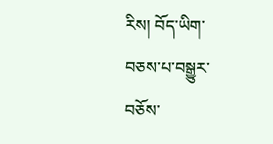རིས། བོད་ཡིག་བཅས་པ་བསྒྱུར་བཅོས་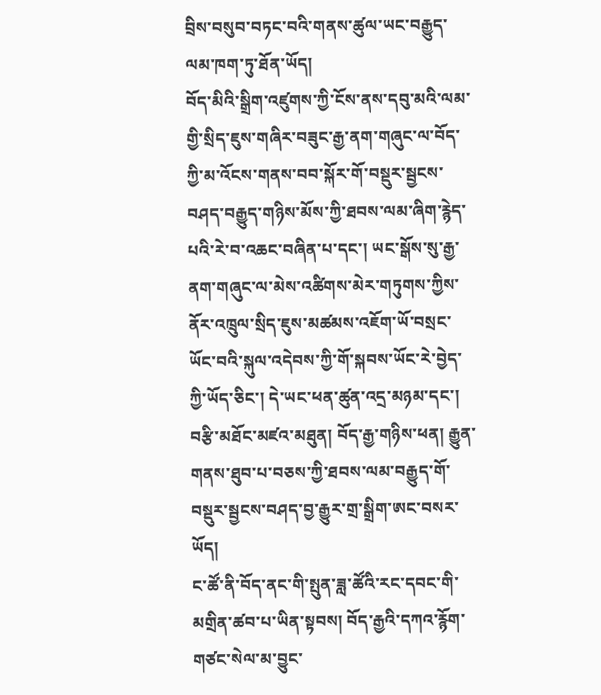བྲིས་བསུབ་བཏང་བའི་གནས་ཚུལ་ཡང་བརྒྱུད་ལམ་ཁག་ཏུ་ཐོན་ཡོད།
བོད་མིའི་སྒྲིག་འཛུགས་ཀྱི་ངོས་ནས་དབུ་མའི་ལམ་གྱི་སྲིད་ཇུས་གཞིར་བཟུང་རྒྱ་ནག་གཞུང་ལ་བོད་ཀྱི་མ་འོངས་གནས་བབ་སྐོར་གོ་བསྡུར་སྦྱངས་བཤད་བརྒྱུད་གཉིས་མོས་ཀྱི་ཐབས་ལམ་ཞིག་རྙེད་པའི་རེ་བ་འཆང་བཞིན་པ་དང་། ཡང་སྒོས་སུ་རྒྱ་ནག་གཞུང་ལ་མེས་འཚིགས་མེར་གཏུགས་ཀྱིས་ནོར་འཁྲུལ་སྲིད་ཇུས་མཚམས་འཇོག་ཡོ་བསྲང་ཡོང་བའི་སྐུལ་འདེབས་ཀྱི་གོ་སྐབས་ཡོང་རེ་བྱེད་ཀྱི་ཡོད་ཅིང་། དེ་ཡང་ཕན་ཚུན་འདྲ་མཉམ་དང་། བརྩི་མཐོང་མཛའ་མཐུན། བོད་རྒྱ་གཉིས་ཕན། རྒྱུན་གནས་ཐུབ་པ་བཅས་ཀྱི་ཐབས་ལམ་བརྒྱུད་གོ་བསྡུར་སྦྱངས་བཤད་བྱ་རྒྱུར་གྲ་སྒྲིག་ཨང་བསར་ཡོད།
ང་ཚོ་ནི་བོད་ནང་གི་སྤུན་ཟླ་ཚོའི་རང་དབང་གི་མགྲིན་ཚབ་པ་ཡིན་སྟབས། བོད་རྒྱའི་དཀའ་རྙོག་གཙང་སེལ་མ་བྱུང་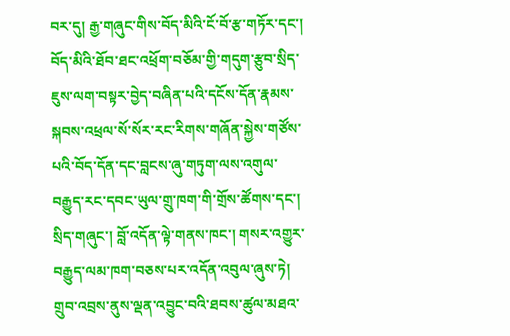བར་དུ། རྒྱ་གཞུང་གིས་བོད་མིའི་ངོ་བོ་རྩ་གཏོར་དང་། བོད་མིའི་ཐོབ་ཐང་འཕྲོག་བཅོམ་གྱི་གདུག་རྩུབ་སྲིད་ཇུས་ལག་བསྟར་བྱེད་བཞིན་པའི་དངོས་དོན་རྣམས་སྐབས་འཕྲལ་སོ་སོར་རང་རིགས་གཞོན་སྐྱེས་གཙོས་པའི་བོད་དོན་དང་བླངས་ཞུ་གཏུག་ལས་འགུལ་བརྒྱུད་རང་དབང་ཡུལ་གྲུ་ཁག་གི་གྲོས་ཚོགས་དང་། སྲིད་གཞུང་། བློ་འདོན་ལྟེ་གནས་ཁང་། གསར་འགྱུར་བརྒྱུད་ལམ་ཁག་བཅས་པར་འདོན་འབུལ་ཞུས་ཏེ། གྲུབ་འབྲས་ནུས་ལྡན་འབྱུང་བའི་ཐབས་ཚུལ་མཐའ་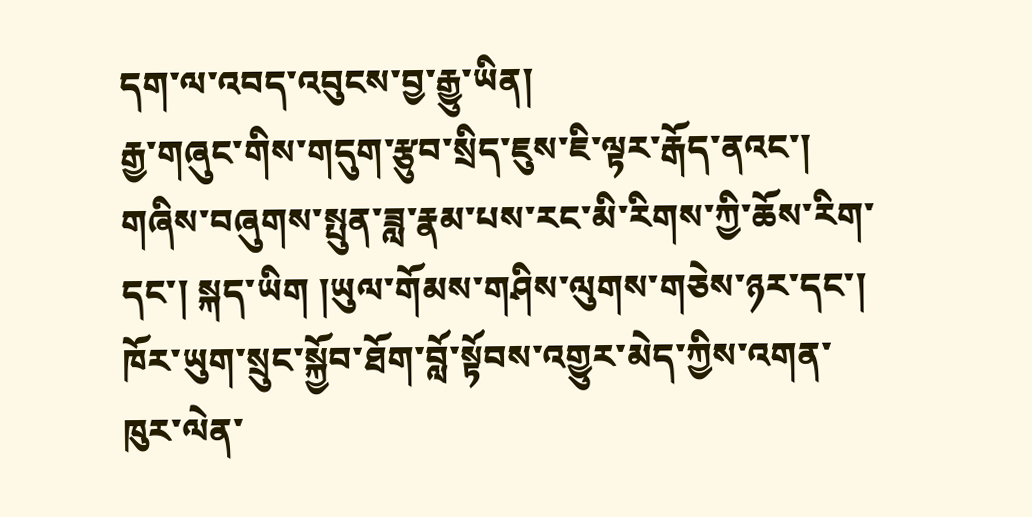དག་ལ་འབད་འབུངས་བྱ་རྒྱུ་ཡིན།
རྒྱ་གཞུང་གིས་གདུག་རྩུབ་སྲིད་ཇུས་ཇི་ལྟར་རྒོད་ནའང་། གཞིས་བཞུགས་སྤུན་ཟླ་རྣམ་པས་རང་མི་རིགས་ཀྱི་ཆོས་རིག་དང་། སྐད་ཡིག །ཡུལ་གོམས་གཤིས་ལུགས་གཅེས་ཉར་དང་། ཁོར་ཡུག་སྲུང་སྐྱོབ་ཐོག་བློ་སྟོབས་འགྱུར་མེད་ཀྱིས་འགན་ཁུར་ལེན་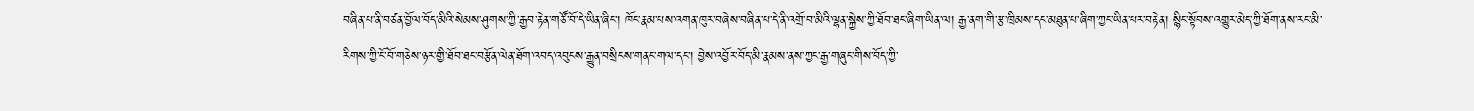བཞིན་པ་ནི་བཙན་བྱོལ་བོད་མིའི་སེམས་ཤུགས་ཀྱི་རྒྱབ་རྟེན་གཙོ་བོ་དེ་ཡིན་ཞིང་། ཁོང་རྣམ་པས་འགན་ཁུར་བཞེས་བཞིན་པ་དེ་ནི་འགྲོ་བ་མིའི་ལྷན་སྐྱེས་ཀྱི་ཐོབ་ཐང་ཞིག་ཡིན་ལ། རྒྱ་ནག་གི་རྩ་ཁྲིམས་དང་མཐུན་པ་ཞིག་ཀྱང་ཡིན་པར་བརྟེན། སྙིང་སྟོབས་འགྱུར་མེད་ཀྱི་ཐོག་ནས་རང་མི་རིགས་ཀྱི་ངོ་བོ་གཅེས་ཉར་གྱི་ཐོབ་ཐང་བརྩོན་ལེན་ཐོག་འབད་འབུངས་རྒྱུན་བསྲིངས་གནང་གལ་དང་། བྱེས་འབྱོར་བོད་མི་རྣམས་ནས་ཀྱང་རྒྱ་གཞུང་གིས་བོད་ཀྱི་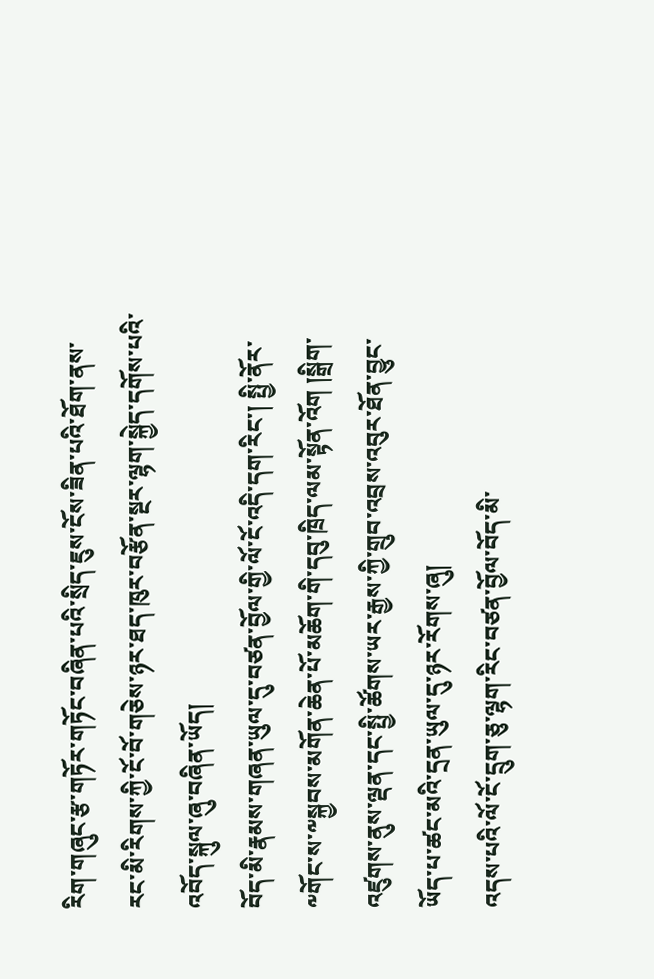རིག་གཞུང་རྩ་གཏོར་གཏོང་བཞིན་པའི་སྲིད་ཇུས་ངོས་ཟིན་པའི་ཐོག་ནས་རང་མི་རིགས་ཀྱི་ངོ་བོ་གཅེས་ཉར་ཐད་ཁུར་བརྩོན་སྔར་ལྷག་སྐྱེད་དགོས་པའི་འབོད་སྐུལ་ཞུ་བཞིན་ཡོད།
བོད་མི་རྣམས་གཞན་ཡུལ་དུ་བཙན་བྱོལ་གྱི་ལོ་ངོ་འདི་དག་རིང་། སྤྱི་ནོར་༸གོང་ས་༸སྐྱབས་མགོན་ཆེན་པོ་མཆོག་གི་དབུ་ཁྲིད་ལམ་སྟོན་འོག །སྒྲིག་འཛུགས་ནུས་ལྡན་དང་སྤྱི་ཚོགས་ཡར་རྒྱས་ཀྱི་གྲུབ་འབྲས་འབུར་ཐོན་བྱུང་ཡོད་པ་ཚང་མའི་དྲན་ཡུལ་དུ་ཉར་རོགས་ཞུ།
འདས་པའི་ལོ་ངོ་དྲུག་ཅུ་ལྷག་རིང་བཙན་བྱོལ་བོད་མི་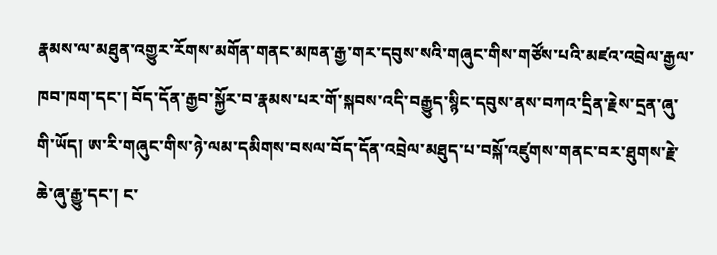རྣམས་ལ་མཐུན་འགྱུར་རོགས་མགོན་གནང་མཁན་རྒྱ་གར་དབུས་སའི་གཞུང་གིས་གཙོས་པའི་མཛའ་འབྲེལ་རྒྱལ་ཁབ་ཁག་དང་། བོད་དོན་རྒྱབ་སྐྱོར་བ་རྣམས་པར་གོ་སྐབས་འདི་བརྒྱུད་སྙིང་དབུས་ནས་བཀའ་དྲིན་རྗེས་དྲན་ཞུ་གི་ཡོད། ཨ་རི་གཞུང་གིས་ཉེ་ལམ་དམིགས་བསལ་བོད་དོན་འབྲེལ་མཐུད་པ་བསྐོ་འཛུགས་གནང་བར་ཐུགས་རྗེ་ཆེ་ཞུ་རྒྱུ་དང་། ང་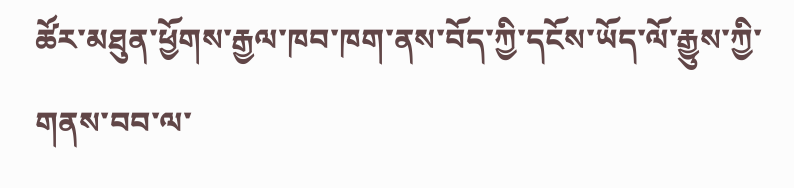ཚོར་མཐུན་ཕྱོགས་རྒྱལ་ཁབ་ཁག་ནས་བོད་ཀྱི་དངོས་ཡོད་ལོ་རྒྱུས་ཀྱི་གནས་བབ་ལ་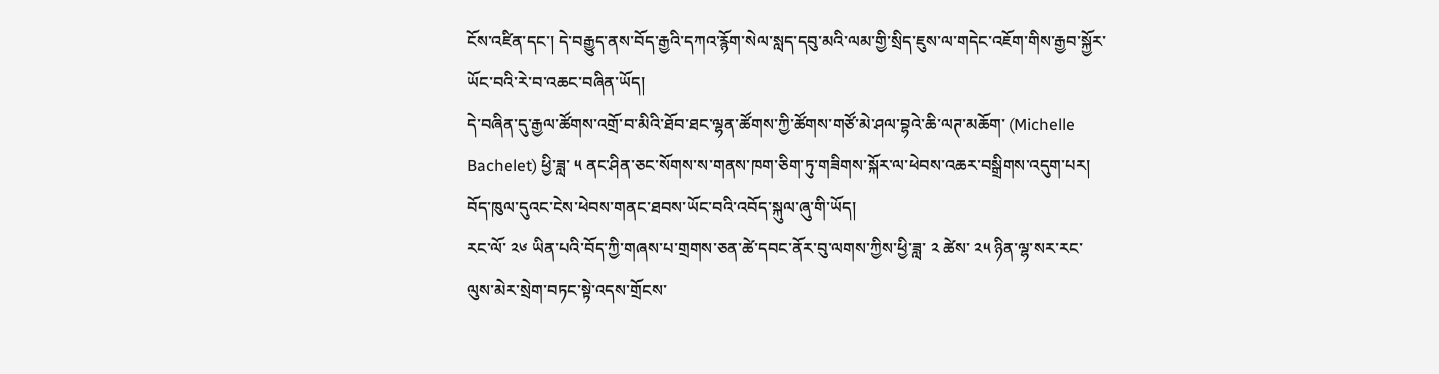ངོས་འཛིན་དང་། དེ་བརྒྱུད་ནས་བོད་རྒྱའི་དཀའ་རྙོག་སེལ་སླད་དབུ་མའི་ལམ་གྱི་སྲིད་ཇུས་ལ་གདེང་འཇོག་གིས་རྒྱབ་སྐྱོར་ཡོང་བའི་རེ་བ་འཆང་བཞིན་ཡོད།
དེ་བཞིན་དུ་རྒྱལ་ཚོགས་འགྲོ་བ་མིའི་ཐོབ་ཐང་ལྷན་ཚོགས་ཀྱི་ཚོགས་གཙོ་མེ་ཤལ་བྷའེ་ཆི་ལཊ་མཆོག་ (Michelle Bachelet) ཕྱི་ཟླ་ ༥ ནང་ཤིན་ཅང་སོགས་ས་གནས་ཁག་ཅིག་ཏུ་གཟིགས་སྐོར་ལ་ཕེབས་འཆར་བསྒྲིགས་འདུག་པར། བོད་ཁུལ་དུའང་ངེས་ཕེབས་གནང་ཐབས་ཡོང་བའི་འབོད་སྐུལ་ཞུ་གི་ཡོད།
རང་ལོ་ ༢༦ ཡིན་པའི་བོད་ཀྱི་གཞས་པ་གྲགས་ཅན་ཚེ་དབང་ནོར་བུ་ལགས་ཀྱིས་ཕྱི་ཟླ་ ༢ ཚེས་ ༢༥ ཉིན་ལྷ་སར་རང་ལུས་མེར་སྲེག་བཏང་སྟེ་འདས་གྲོངས་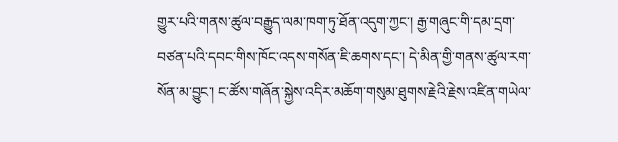གྱུར་པའི་གནས་ཚུལ་བརྒྱུད་ལམ་ཁག་ཏུ་ཐོན་འདུག་ཀྱང་། རྒྱ་གཞུང་གི་དམ་དྲག་བཙན་པའི་དབང་གིས་ཁོང་འདས་གསོན་ཇི་ཆགས་དང་། དེ་མིན་གྱི་གནས་ཚུལ་རག་སོན་མ་བྱུང་། ང་ཚོས་གཞོན་སྐྱེས་འདིར་མཆོག་གསུམ་ཐུགས་རྗེའི་རྗེས་འཛིན་གཡེལ་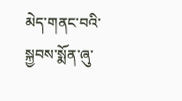མེད་གནང་བའི་སྐྱབས་སྨོན་ཞུ་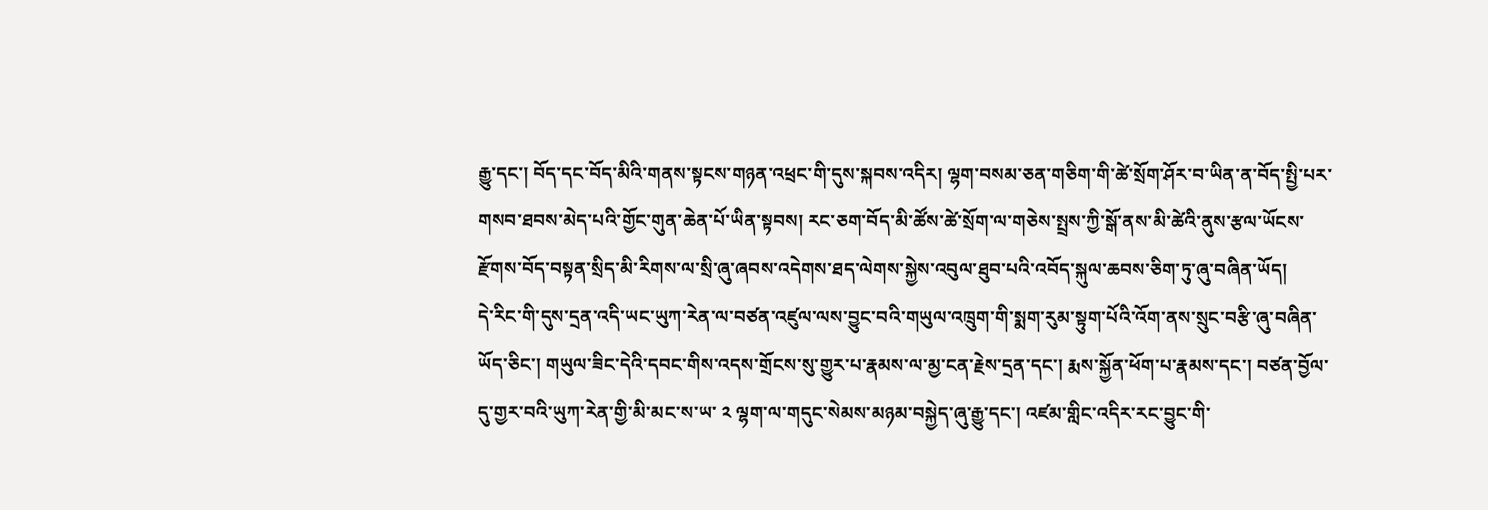རྒྱུ་དང་། བོད་དང་བོད་མིའི་གནས་སྟངས་གཉན་འཕྲང་གི་དུས་སྐབས་འདིར། ལྷག་བསམ་ཅན་གཅིག་གི་ཚེ་སྲོག་ཤོར་བ་ཡིན་ན་བོད་སྤྱི་པར་གསབ་ཐབས་མེད་པའི་གྱོང་གུན་ཆེན་པོ་ཡིན་སྟབས། རང་ཅག་བོད་མི་ཚོས་ཚེ་སྲོག་ལ་གཅེས་སྤྲས་ཀྱི་སྒོ་ནས་མི་ཚེའི་ནུས་རྩལ་ཡོངས་རྫོགས་བོད་བསྟན་སྲིད་མི་རིགས་ལ་སྲི་ཞུ་ཞབས་འདེགས་ཐད་ལེགས་སྐྱེས་འབུལ་ཐུབ་པའི་འབོད་སྐུལ་ཆབས་ཅིག་ཏུ་ཞུ་བཞིན་ཡོད།
དེ་རིང་གི་དུས་དྲན་འདི་ཡང་ཡུཀ་རེན་ལ་བཙན་འཛུལ་ལས་བྱུང་བའི་གཡུལ་འཁྲུག་གི་སྨག་རུམ་སྟུག་པོའི་འོག་ནས་སྲུང་བརྩི་ཞུ་བཞིན་ཡོད་ཅིང་། གཡུལ་ཟིང་དེའི་དབང་གིས་འདས་གྲོངས་སུ་གྱུར་པ་རྣམས་ལ་མྱ་ངན་རྗེས་དྲན་དང་། རྨས་སྐྱོན་ཕོག་པ་རྣམས་དང་། བཙན་བྱོལ་དུ་གྱར་བའི་ཡུཀ་རེན་གྱི་མི་མང་ས་ཡ་ ༢ ལྷག་ལ་གདུང་སེམས་མཉམ་བསྐྱེད་ཞུ་རྒྱུ་དང་། འཛམ་གླིང་འདིར་རང་བྱུང་གི་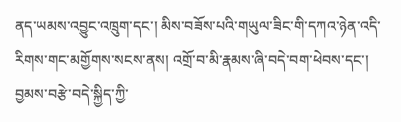ནད་ཡམས་འབྱུང་འཁྲུག་དང་། མིས་བཟོས་པའི་གཡུལ་ཟིང་གི་དཀའ་ཉེན་འདི་རིགས་གང་མགྱོགས་སངས་ནས། འགྲོ་བ་མི་རྣམས་ཞི་བདེ་བག་ཕེབས་དང་། བྱམས་བརྩེ་བདེ་སྐྱིད་ཀྱི་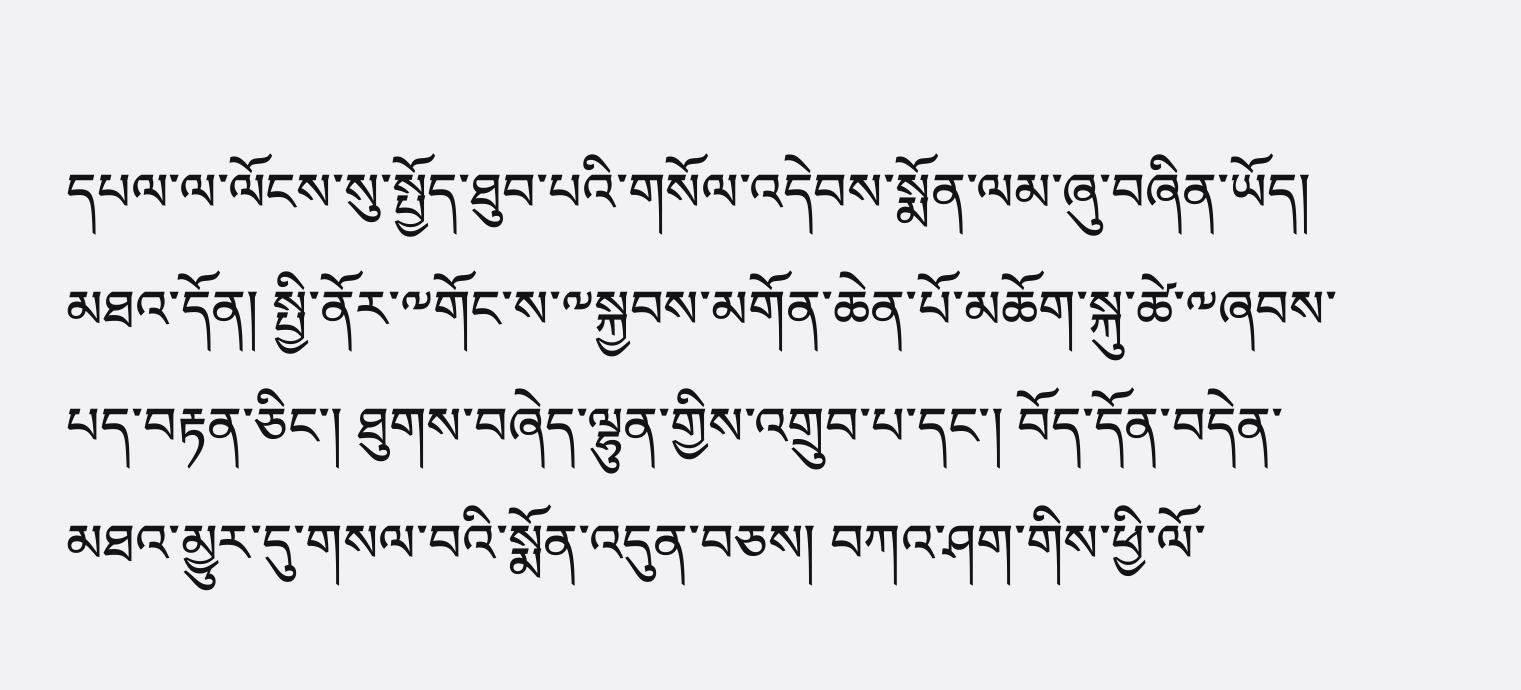དཔལ་ལ་ལོངས་སུ་སྤྱོད་ཐུབ་པའི་གསོལ་འདེབས་སྨོན་ལམ་ཞུ་བཞིན་ཡོད།
མཐའ་དོན། སྤྱི་ནོར་༸གོང་ས་༸སྐྱབས་མགོན་ཆེན་པོ་མཆོག་སྐུ་ཚེ་༸ཞབས་པད་བརྟན་ཅིང་། ཐུགས་བཞེད་ལྷུན་གྱིས་འགྲུབ་པ་དང་། བོད་དོན་བདེན་མཐའ་མྱུར་དུ་གསལ་བའི་སྨོན་འདུན་བཅས། བཀའ་ཤག་གིས་ཕྱི་ལོ་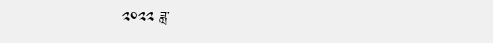༢༠༢༢ ཟླ་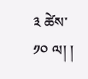༣ ཚེས་ ༡༠ ལ། །